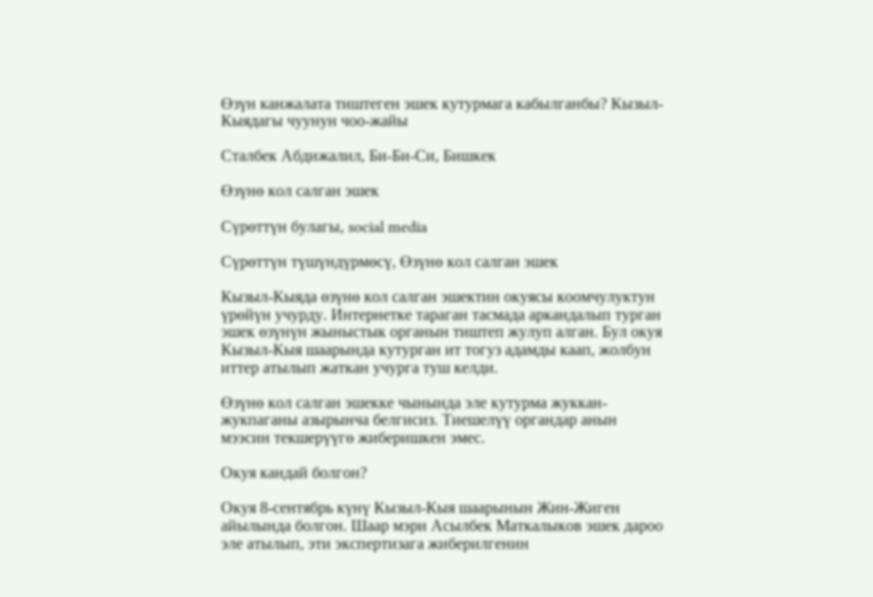Өзүн канжалата тиштеген эшек кутурмага кабылганбы? Кызыл-Кыядагы чуунун чоо-жайы

Сталбек Абдижалил, Би-Би-Си, Бишкек

Өзүнө кол салган эшек

Сүрөттүн булагы, social media

Сүрөттүн түшүндүрмөсү, Өзүнө кол салган эшек

Кызыл-Кыяда өзүнө кол салган эшектин окуясы коомчулуктун үрөйүн учурду. Интернетке тараган тасмада аркандалып турган эшек өзүнүн жыныстык органын тиштеп жулуп алган. Бул окуя Кызыл-Кыя шаарында кутурган ит тогуз адамды каап, жолбун иттер атылып жаткан учурга туш келди.

Өзүнө кол салган эшекке чынында эле кутурма жуккан-жукпаганы азырынча белгисиз. Тиешелүү органдар анын мээсин текшерүүгө жиберишкен эмес.

Окуя кандай болгон?

Окуя 8-сентябрь күнү Кызыл-Кыя шаарынын Жин-Жиген айылында болгон. Шаар мэри Асылбек Маткалыков эшек дароо эле атылып, эти экспертизага жиберилгенин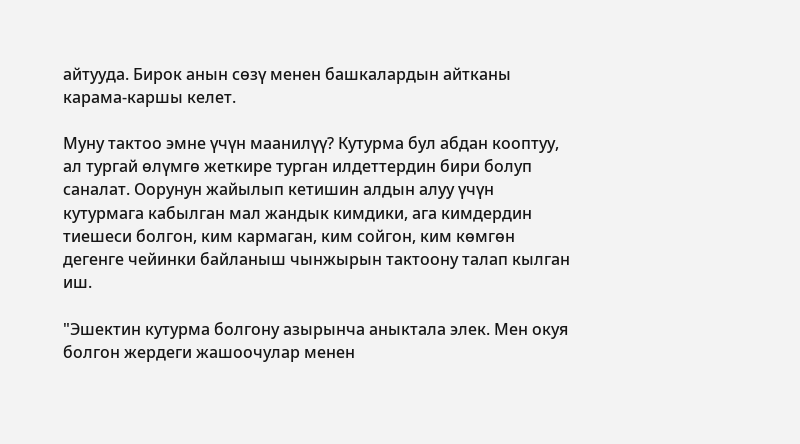айтууда. Бирок анын сөзү менен башкалардын айтканы карама-каршы келет.

Муну тактоо эмне үчүн маанилүү? Кутурма бул абдан кооптуу, ал тургай өлүмгө жеткире турган илдеттердин бири болуп саналат. Оорунун жайылып кетишин алдын алуу үчүн кутурмага кабылган мал жандык кимдики, ага кимдердин тиешеси болгон, ким кармаган, ким сойгон, ким көмгөн дегенге чейинки байланыш чынжырын тактоону талап кылган иш.

"Эшектин кутурма болгону азырынча аныктала элек. Мен окуя болгон жердеги жашоочулар менен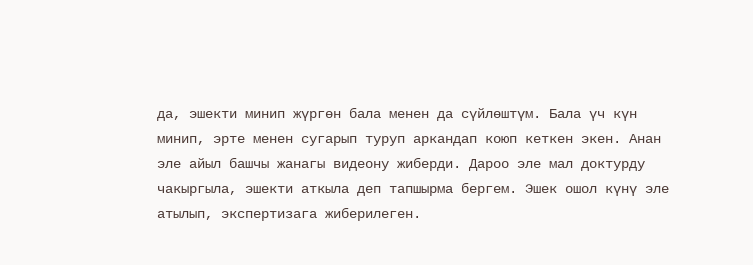да, эшекти минип жүргөн бала менен да сүйлөштүм. Бала үч күн минип, эрте менен сугарып туруп аркандап коюп кеткен экен. Анан эле айыл башчы жанагы видеону жиберди. Дароо эле мал доктурду чакыргыла, эшекти аткыла деп тапшырма бергем. Эшек ошол күнү эле атылып, экспертизага жиберилеген.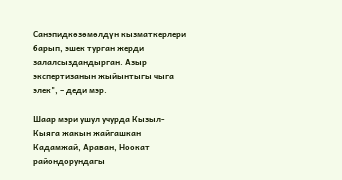Санэпидкөзөмөлдүн кызматкерлери барып, эшек турган жерди залалсыздандырган. Азыр экспертизанын жыйынтыгы чыга элек", – деди мэр.

Шаар мэри ушул учурда Кызыл-Кыяга жакын жайгашкан Кадамжай, Араван, Ноокат райондорундагы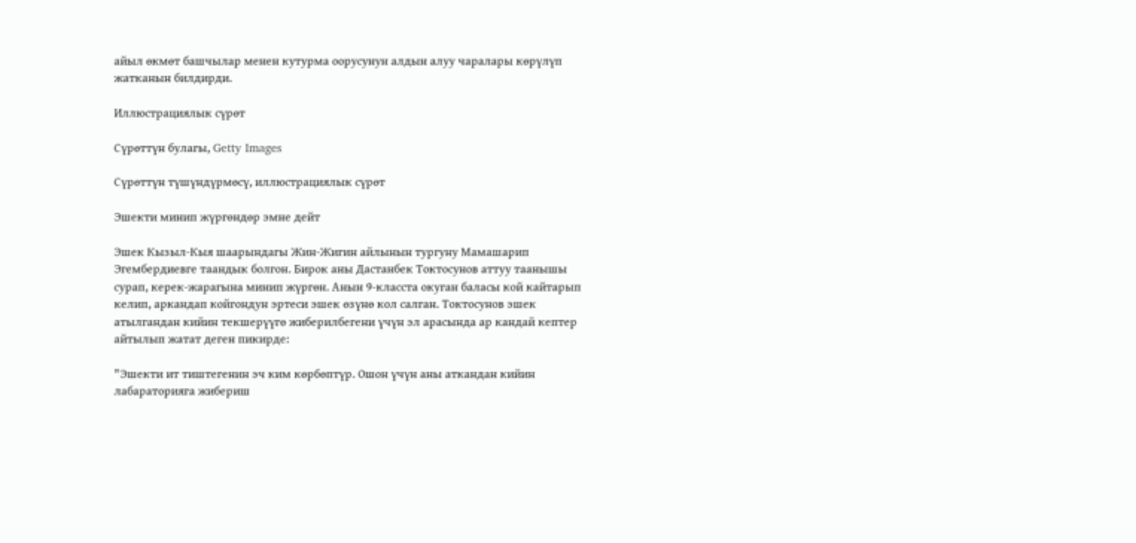айыл өкмөт башчылар менен кутурма оорусунун алдын алуу чаралары көрүлүп жатканын билдирди.

Иллюстрациялык сүрөт

Сүрөттүн булагы, Getty Images

Сүрөттүн түшүндүрмөсү, иллюстрациялык сүрөт

Эшекти минип жүргөндөр эмне дейт

Эшек Кызыл-Кыя шаарындагы Жин-Жигин айлынын тургуну Мамашарип Эгембердиевге таандык болгон. Бирок аны Дастанбек Токтосунов аттуу таанышы сурап, керек-жарагына минип жүргөн. Анын 9-класста окуган баласы кой кайтарып келип, аркандап койгондун эртеси эшек өзүнө кол салган. Токтосунов эшек атылгандан кийин текшерүүгө жиберилбегени үчүн эл арасында ар кандай кептер айтылып жатат деген пикирде:

"Эшекти ит тиштегенин эч ким көрбөптүр. Ошон үчүн аны аткандан кийин лабараторияга жибериш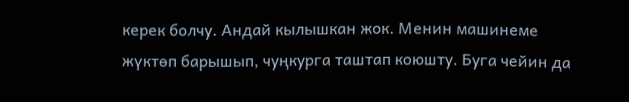керек болчу. Андай кылышкан жок. Менин машинеме жүктөп барышып, чуңкурга таштап коюшту. Буга чейин да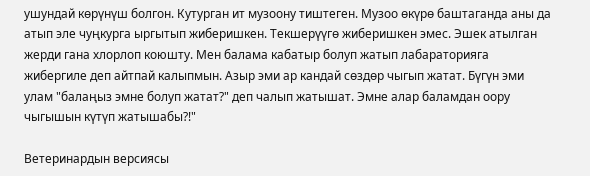ушундай көрүнүш болгон. Кутурган ит музоону тиштеген. Музоо өкүрө баштаганда аны да атып эле чуңкурга ыргытып жиберишкен. Текшерүүгө жиберишкен эмес. Эшек атылган жерди гана хлорлоп коюшту. Мен балама кабатыр болуп жатып лабараторияга жибергиле деп айтпай калыпмын. Азыр эми ар кандай сөздөр чыгып жатат. Бүгүн эми улам "балаңыз эмне болуп жатат?" деп чалып жатышат. Эмне алар баламдан оору чыгышын күтүп жатышабы?!"

Ветеринардын версиясы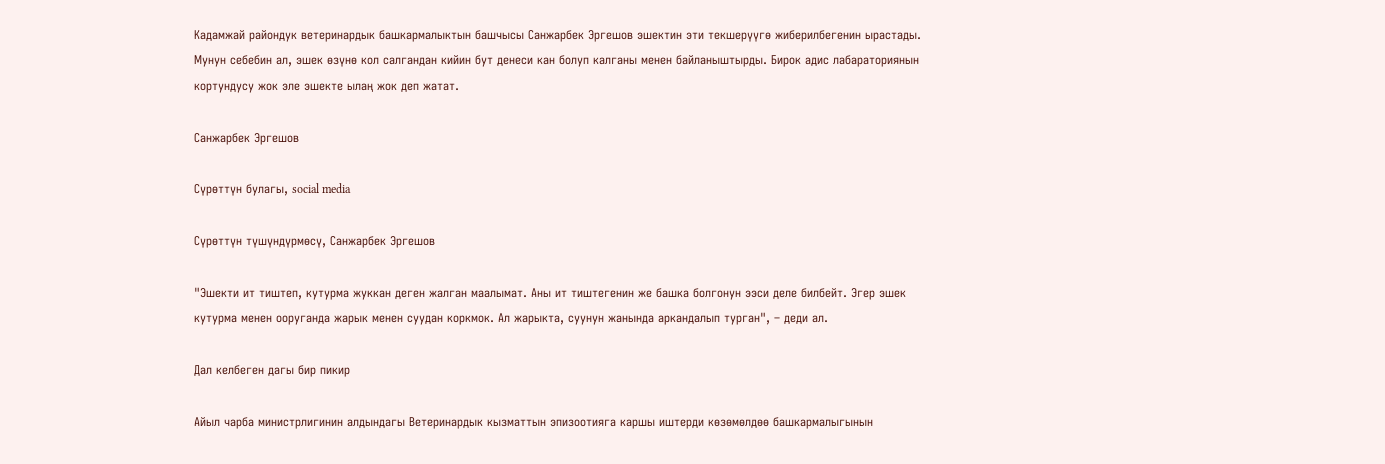Кадамжай райондук ветеринардык башкармалыктын башчысы Санжарбек Эргешов эшектин эти текшерүүгө жиберилбегенин ырастады. Мунун себебин ал, эшек өзүнө кол салгандан кийин бут денеси кан болуп калганы менен байланыштырды. Бирок адис лабараториянын кортундусу жок эле эшекте ылаң жок деп жатат.

Санжарбек Эргешов

Сүрөттүн булагы, social media

Сүрөттүн түшүндүрмөсү, Санжарбек Эргешов

"Эшекти ит тиштеп, кутурма жуккан деген жалган маалымат. Аны ит тиштегенин же башка болгонун ээси деле билбейт. Эгер эшек кутурма менен ооруганда жарык менен суудан коркмок. Ал жарыкта, суунун жанында аркандалып турган", – деди ал.

Дал келбеген дагы бир пикир

Айыл чарба министрлигинин алдындагы Ветеринардык кызматтын эпизоотияга каршы иштерди көзөмөлдөө башкармалыгынын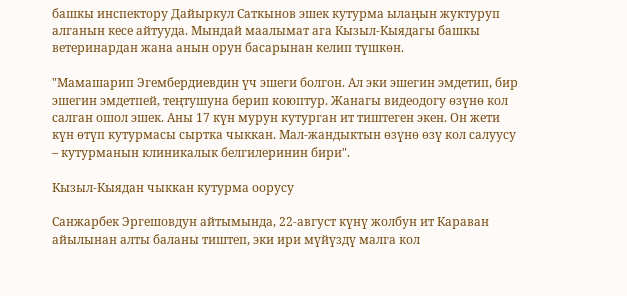башкы инспектору Дайыркул Саткынов эшек кутурма ылаңын жуктуруп алганын кесе айтууда. Мындай маалымат ага Кызыл-Кыядагы башкы ветеринардан жана анын орун басарынан келип түшкөн.

"Мамашарип Эгембердиевдин үч эшеги болгон. Ал эки эшегин эмдетип, бир эшегин эмдетпей, теңтушуна берип коюптур. Жанагы видеодогу өзүнө кол салган ошол эшек. Аны 17 күн мурун кутурган ит тиштеген экен. Он жети күн өтүп кутурмасы сыртка чыккан. Мал-жандыктын өзүнө өзү кол салуусу – кутурманын клиникалык белгилеринин бири".

Кызыл-Кыядан чыккан кутурма оорусу

Санжарбек Эргешовдун айтымында, 22-август күнү жолбун ит Караван айылынан алты баланы тиштеп, эки ири мүйүздү малга кол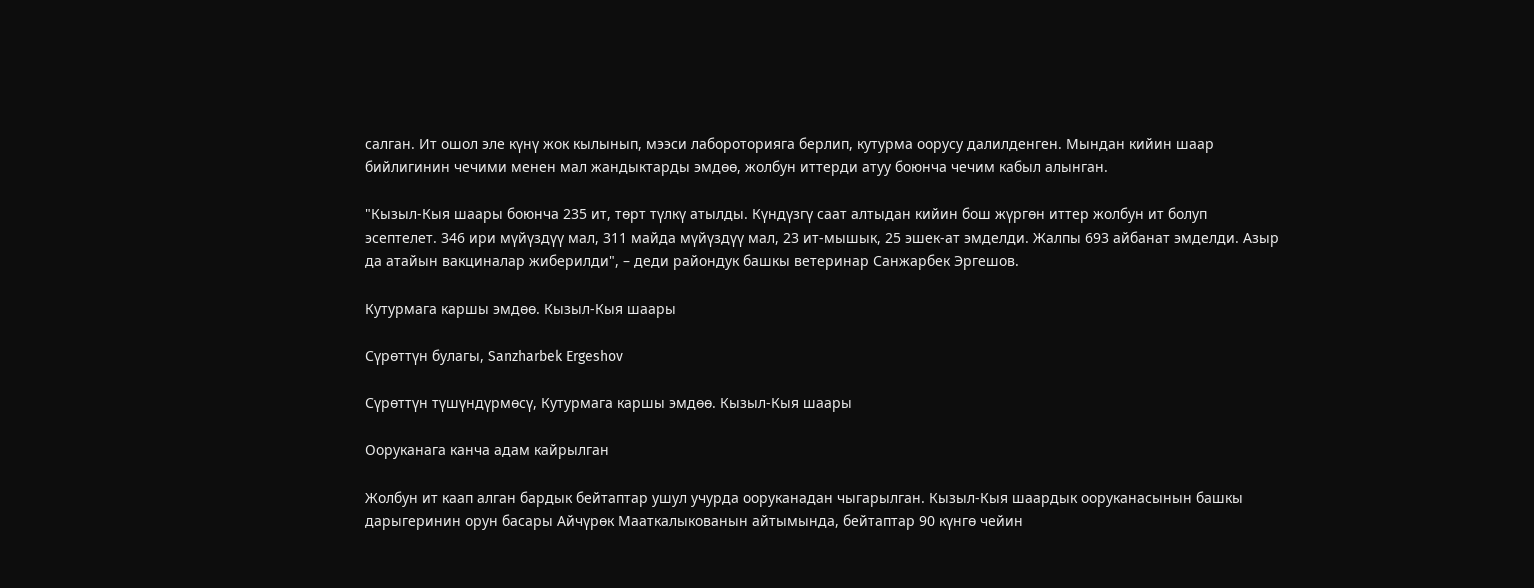салган. Ит ошол эле күнү жок кылынып, мээси лабороторияга берлип, кутурма оорусу далилденген. Мындан кийин шаар бийлигинин чечими менен мал жандыктарды эмдөө, жолбун иттерди атуу боюнча чечим кабыл алынган.

"Кызыл-Кыя шаары боюнча 235 ит, төрт түлкү атылды. Күндүзгү саат алтыдан кийин бош жүргөн иттер жолбун ит болуп эсептелет. 346 ири мүйүздүү мал, 311 майда мүйүздүү мал, 23 ит-мышык, 25 эшек-ат эмделди. Жалпы 693 айбанат эмделди. Азыр да атайын вакциналар жиберилди", – деди райондук башкы ветеринар Санжарбек Эргешов.

Кутурмага каршы эмдөө. Кызыл-Кыя шаары

Сүрөттүн булагы, Sanzharbek Ergeshov

Сүрөттүн түшүндүрмөсү, Кутурмага каршы эмдөө. Кызыл-Кыя шаары

Ооруканага канча адам кайрылган

Жолбун ит каап алган бардык бейтаптар ушул учурда ооруканадан чыгарылган. Кызыл-Кыя шаардык ооруканасынын башкы дарыгеринин орун басары Айчүрөк Мааткалыкованын айтымында, бейтаптар 90 күнгө чейин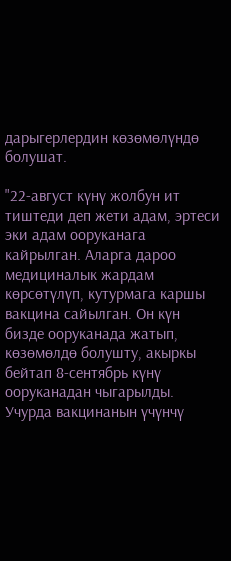дарыгерлердин көзөмөлүндө болушат.

"22-август күнү жолбун ит тиштеди деп жети адам, эртеси эки адам ооруканага кайрылган. Аларга дароо медициналык жардам көрсөтүлүп, кутурмага каршы вакцина сайылган. Он күн бизде ооруканада жатып, көзөмөлдө болушту, акыркы бейтап 8-сентябрь күнү ооруканадан чыгарылды. Учурда вакцинанын үчүнчү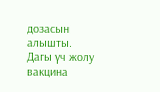дозасын алышты. Дагы үч жолу вакцина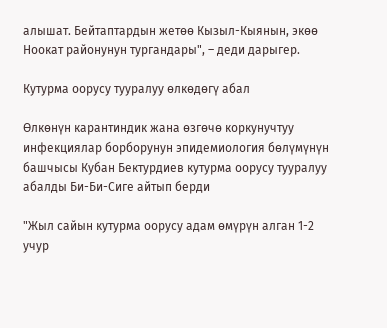алышат. Бейтаптардын жетөө Кызыл-Кыянын, экөө Ноокат районунун тургандары", – деди дарыгер.

Кутурма оорусу тууралуу өлкөдөгү абал

Өлкөнүн карантиндик жана өзгөчө коркунучтуу инфекциялар борборунун эпидемиология бөлүмүнүн башчысы Кубан Бектурдиев кутурма оорусу тууралуу абалды Би-Би-Сиге айтып берди

"Жыл сайын кутурма оорусу адам өмүрүн алган 1-2 учур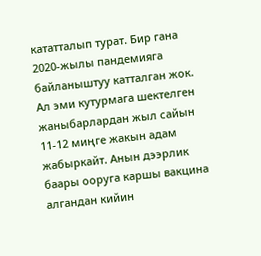кататталып турат. Бир гана 2020-жылы пандемияга байланыштуу катталган жок. Ал эми кутурмага шектелген жаныбарлардан жыл сайын 11-12 миңге жакын адам жабыркайт. Анын дээрлик баары ооруга каршы вакцина алгандан кийин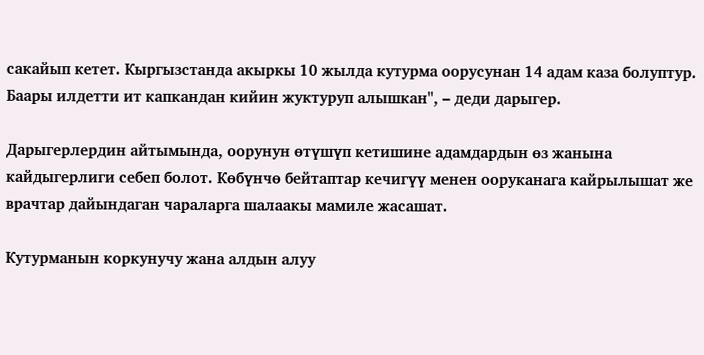сакайып кетет. Кыргызстанда акыркы 10 жылда кутурма оорусунан 14 адам каза болуптур. Баары илдетти ит капкандан кийин жуктуруп алышкан", – деди дарыгер.

Дарыгерлердин айтымында, оорунун өтүшүп кетишине адамдардын өз жанына кайдыгерлиги себеп болот. Көбүнчө бейтаптар кечигүү менен ооруканага кайрылышат же врачтар дайындаган чараларга шалаакы мамиле жасашат.

Кутурманын коркунучу жана алдын алуу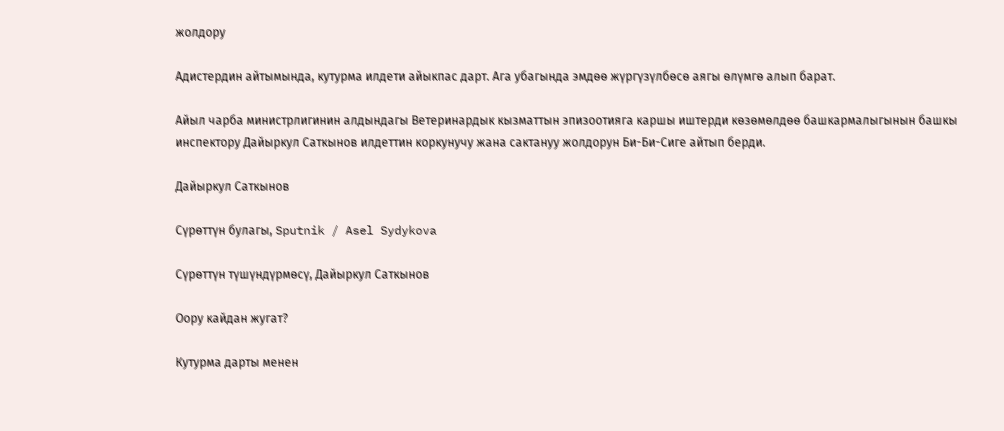жолдору

Адистердин айтымында, кутурма илдети айыкпас дарт. Ага убагында эмдөө жүргүзүлбөсө аягы өлүмгө алып барат.

Айыл чарба министрлигинин алдындагы Ветеринардык кызматтын эпизоотияга каршы иштерди көзөмөлдөө башкармалыгынын башкы инспектору Дайыркул Саткынов илдеттин коркунучу жана сактануу жолдорун Би-Би-Сиге айтып берди.

Дайыркул Саткынов

Сүрөттүн булагы, Sputnik / Asel Sydykova

Сүрөттүн түшүндүрмөсү, Дайыркул Саткынов

Оору кайдан жугат?

Кутурма дарты менен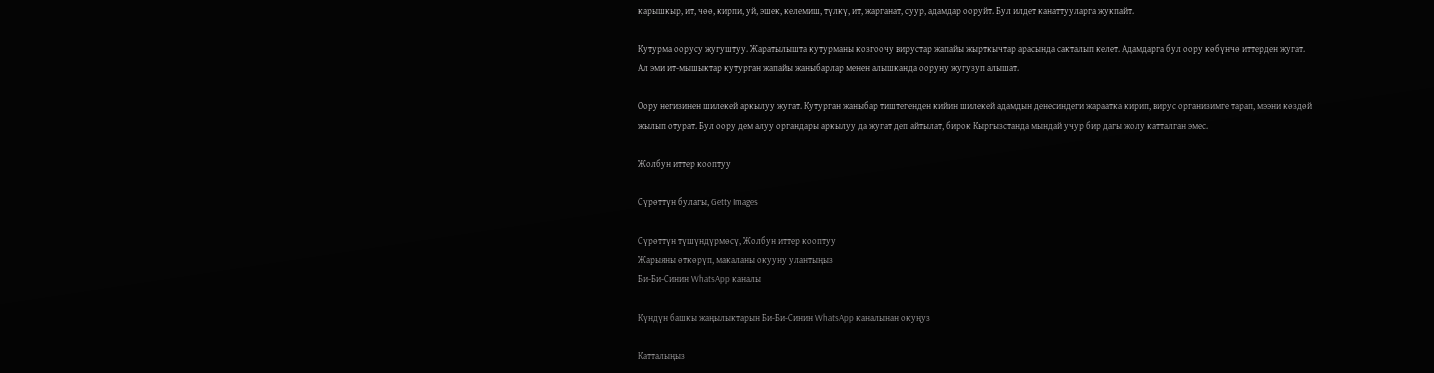карышкыр, ит, чөө, кирпи, уй, эшек, келемиш, түлкү, ит, жарганат, суур, адамдар ооруйт. Бул илдет канаттууларга жукпайт.

Кутурма оорусу жугуштуу. Жаратылышта кутурманы козгоочу вирустар жапайы жырткычтар арасында сакталып келет. Адамдарга бул оору көбүнчө иттерден жугат. Ал эми ит-мышыктар кутурган жапайы жаныбарлар менен алышканда ооруну жугузуп алышат.

Оору негизинен шилекей аркылуу жугат. Кутурган жаныбар тиштегенден кийин шилекей адамдын денесиндеги жараатка кирип, вирус организимге тарап, мээни көздөй жылып отурат. Бул оору дем алуу органдары аркылуу да жугат деп айтылат, бирок Кыргызстанда мындай учур бир дагы жолу катталган эмес.

Жолбун иттер кооптуу

Сүрөттүн булагы, Getty Images

Сүрөттүн түшүндүрмөсү, Жолбун иттер кооптуу
Жарыяны өткөрүп, макаланы окууну улантыңыз
Би-Би-Синин WhatsApp каналы

Күндүн башкы жаңылыктарын Би-Би-Синин WhatsApp каналынан окуңуз

Катталыңыз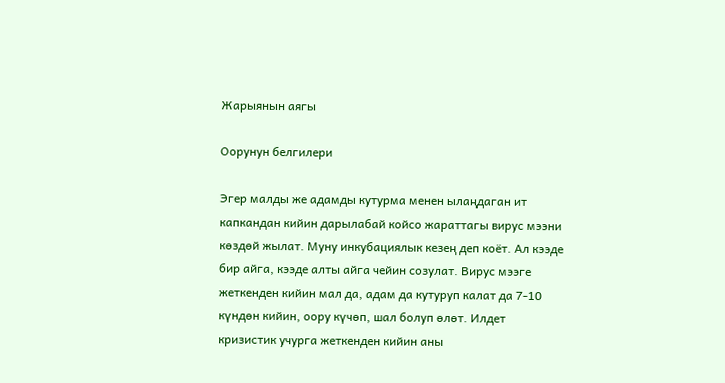Жарыянын аягы

Оорунун белгилери

Эгер малды же адамды кутурма менен ылаңдаган ит капкандан кийин дарылабай койсо жараттагы вирус мээни көздөй жылат. Муну инкубациялык кезең деп коёт. Ал кээде бир айга, кээде алты айга чейин созулат. Вирус мээге жеткенден кийин мал да, адам да кутуруп калат да 7-10 күндөн кийин, оору күчөп, шал болуп өлөт. Илдет кризистик учурга жеткенден кийин аны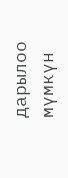дарылоо мүмкүн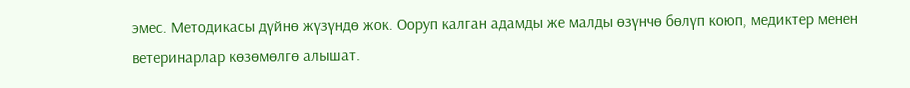эмес. Методикасы дүйнө жүзүндө жок. Ооруп калган адамды же малды өзүнчө бөлүп коюп, медиктер менен ветеринарлар көзөмөлгө алышат.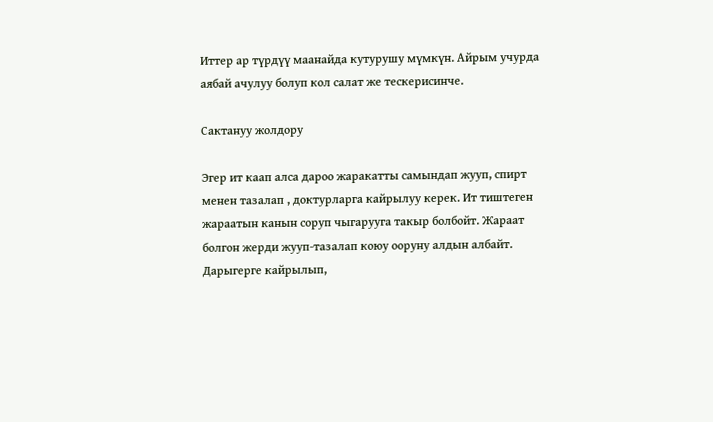Иттер ар түрдүү маанайда кутурушу мүмкүн. Айрым учурда аябай ачулуу болуп кол салат же тескерисинче.

Сактануу жолдору

Эгер ит каап алса дароо жаракатты самындап жууп, спирт менен тазалап , доктурларга кайрылуу керек. Ит тиштеген жараатын канын соруп чыгарууга такыр болбойт. Жараат болгон жерди жууп-тазалап коюу ооруну алдын албайт. Дарыгерге кайрылып,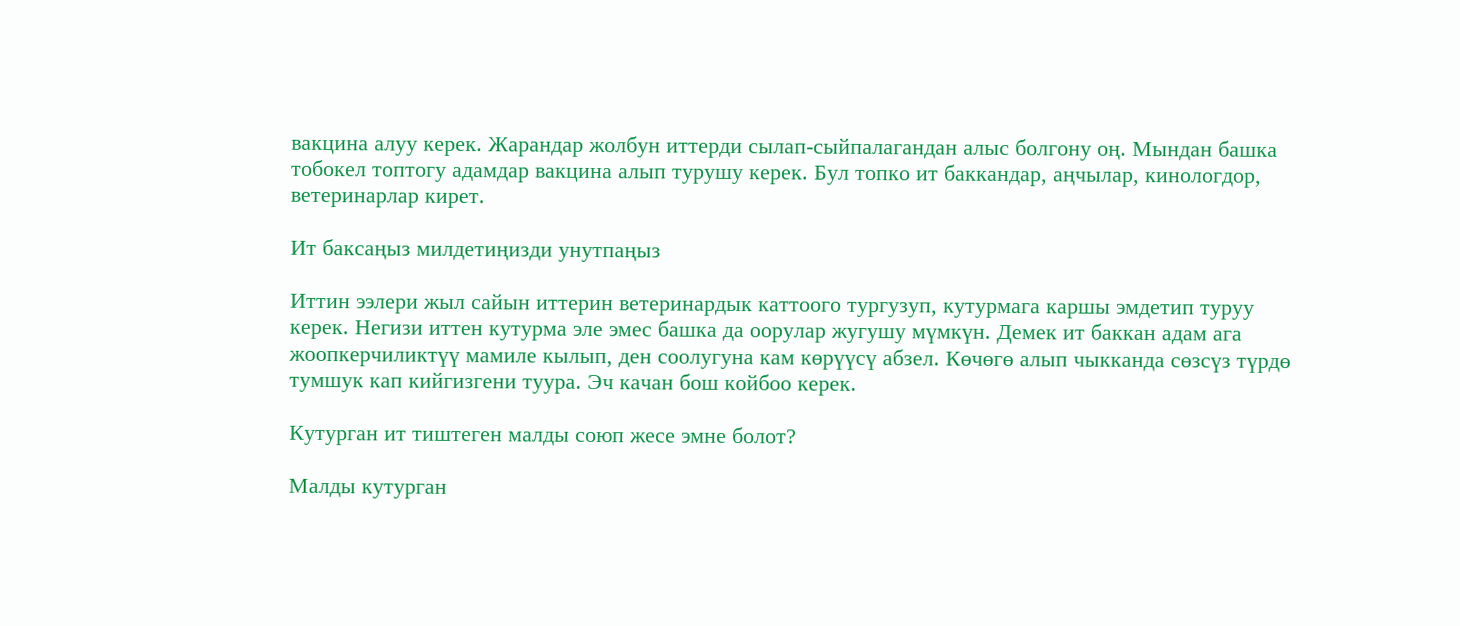вакцина алуу керек. Жарандар жолбун иттерди сылап-сыйпалагандан алыс болгону оң. Мындан башка тобокел топтогу адамдар вакцина алып турушу керек. Бул топко ит баккандар, аңчылар, кинологдор, ветеринарлар кирет.

Ит баксаңыз милдетиңизди унутпаңыз

Иттин ээлери жыл сайын иттерин ветеринардык каттоого тургузуп, кутурмага каршы эмдетип туруу керек. Негизи иттен кутурма эле эмес башка да оорулар жугушу мүмкүн. Демек ит баккан адам ага жоопкерчиликтүү мамиле кылып, ден соолугуна кам көрүүсү абзел. Көчөгө алып чыкканда сөзсүз түрдө тумшук кап кийгизгени туура. Эч качан бош койбоо керек.

Кутурган ит тиштеген малды союп жесе эмне болот?

Малды кутурган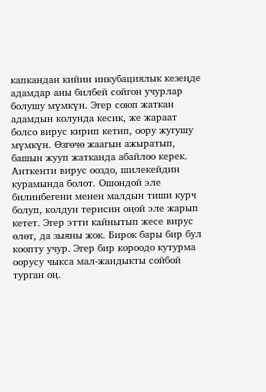капкандан кийин инкубациялык кезеңде адамдар аны билбей сойгон учурлар болушу мүмкүн. Эгер союп жаткан адамдын колунда кесик, же жараат болсо вирус кирип кетип, оору жугушу мүмкүн. Өзгөчө жаагын ажыратып, башын жууп жатканда абайлоо керек. Анткенти вирус ооздо, шилекейдин курамында болот. Ошондой эле билинбегени менен малдын тиши курч болуп, колдун терисин оңой эле жарып кетет. Эгер этти кайнытып жесе вирус өлөт, да зыяны жок. Бирок бары бир бул коопту учур. Эгер бир короодо кутурма оорусу чыкса мал-жандыкты сойбой турган оң.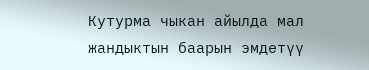Кутурма чыкан айылда мал жандыктын баарын эмдетүү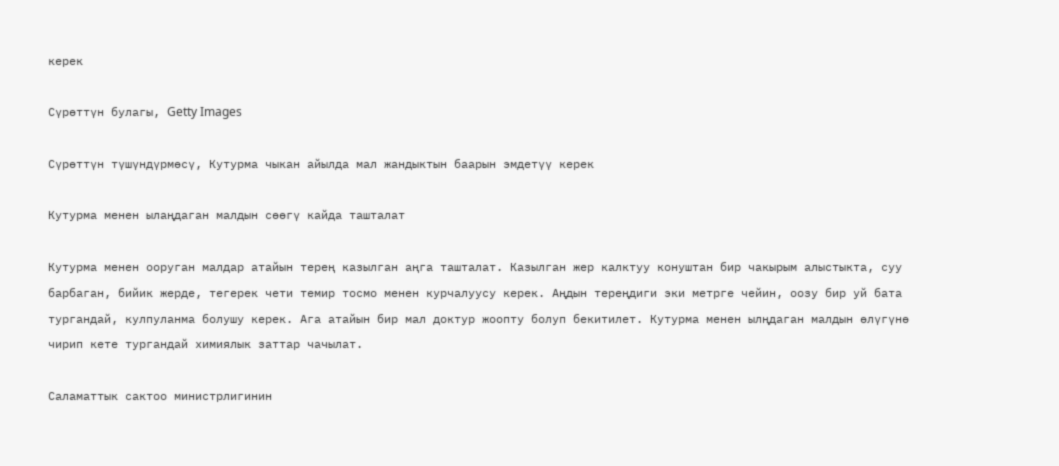керек

Сүрөттүн булагы, Getty Images

Сүрөттүн түшүндүрмөсү, Кутурма чыкан айылда мал жандыктын баарын эмдетүү керек

Кутурма менен ылаңдаган малдын сөөгү кайда ташталат

Кутурма менен ооруган малдар атайын терең казылган аңга ташталат. Казылган жер калктуу конуштан бир чакырым алыстыкта, суу барбаган, бийик жерде, тегерек чети темир тосмо менен курчалуусу керек. Аңдын тереңдиги эки метрге чейин, оозу бир уй бата тургандай, кулпуланма болушу керек. Ага атайын бир мал доктур жоопту болуп бекитилет. Кутурма менен ылңдаган малдын өлүгүнө чирип кете тургандай химиялык заттар чачылат.

Саламаттык сактоо министрлигинин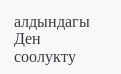алдындагы Ден соолукту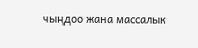чыңдоо жана массалык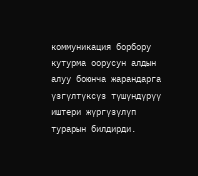коммуникация борбору кутурма оорусун алдын алуу боюнча жарандарга үзгүлтүксүз түшүндүрүү иштери жүргүзүлүп турарын билдирди.